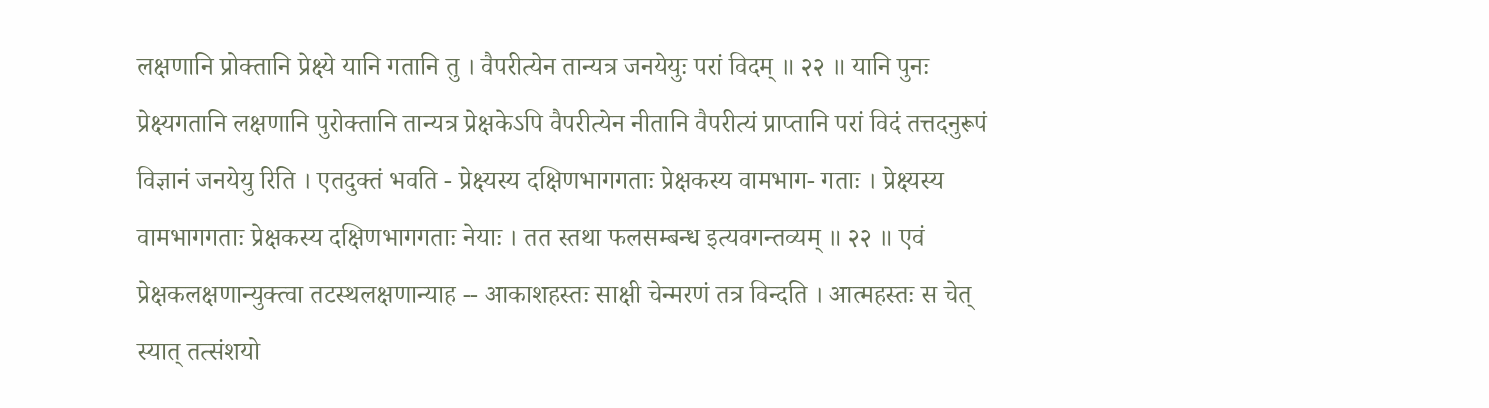लक्षणानि प्रोक्तानि प्रेक्ष्ये यानि गतानि तु । वैपरीत्येन तान्यत्र जनयेयुः परां विदम् ॥ २२ ॥ यानि पुनः प्रेक्ष्यगतानि लक्षणानि पुरोक्तानि तान्यत्र प्रेक्षकेऽपि वैपरीत्येन नीतानि वैपरीत्यं प्राप्तानि परां विदं तत्तदनुरूपं विज्ञानं जनयेयु रिति । एतदुक्तं भवति - प्रेक्ष्यस्य दक्षिणभागगताः प्रेक्षकस्य वामभाग- गताः । प्रेक्ष्यस्य वामभागगताः प्रेक्षकस्य दक्षिणभागगताः नेयाः । तत स्तथा फलसम्बन्ध इत्यवगन्तव्यम् ॥ २२ ॥ एवं प्रेक्षकलक्षणान्युक्त्वा तटस्थलक्षणान्याह -- आकाशहस्तः साक्षी चेन्मरणं तत्र विन्दति । आत्महस्तः स चेत् स्यात् तत्संशयो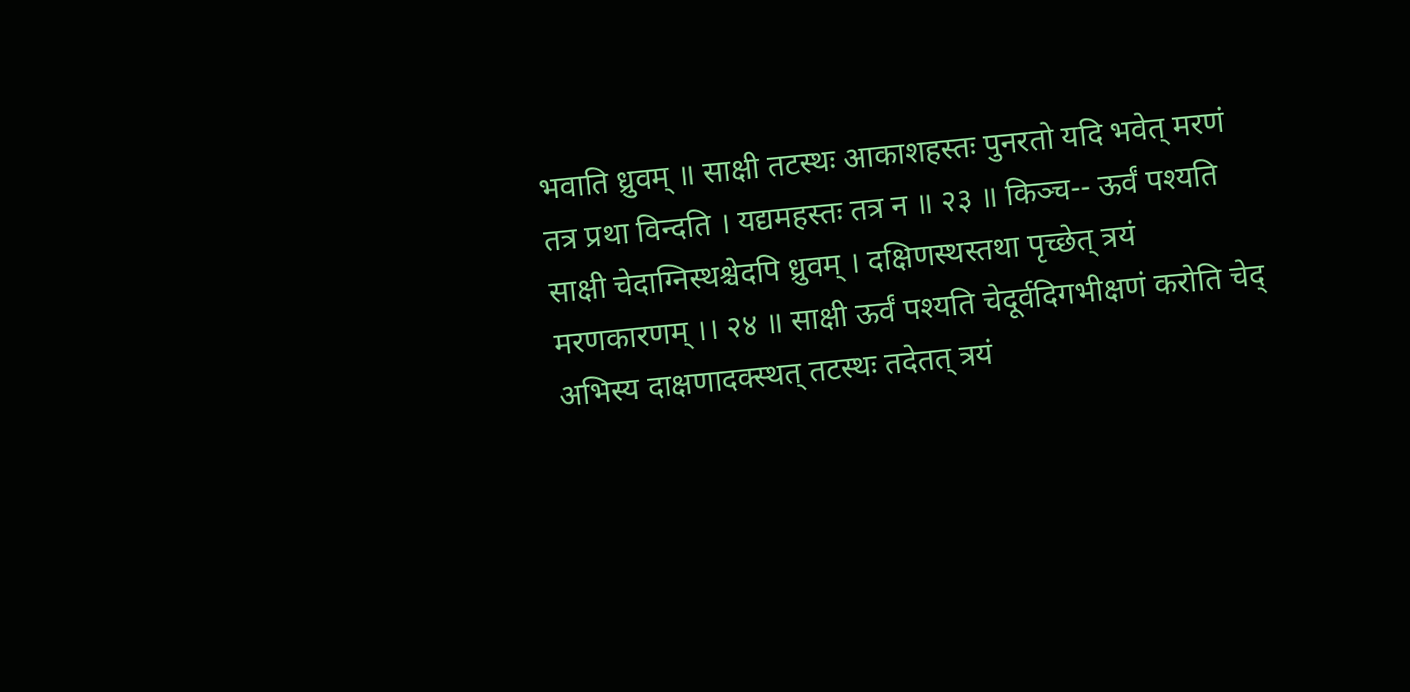भवाति ध्रुवम् ॥ साक्षी तटस्थः आकाशहस्तः पुनरतो यदि भवेत् मरणं तत्र प्रथा विन्दति । यद्यमहस्तः तत्र न ॥ २३ ॥ किञ्च-- ऊर्वं पश्यति साक्षी चेदाग्निस्थश्चेदपि ध्रुवम् । दक्षिणस्थस्तथा पृच्छेत् त्रयं मरणकारणम् ।। २४ ॥ साक्षी ऊर्वं पश्यति चेदूर्वदिगभीक्षणं करोति चेद् अभिस्य दाक्षणादक्स्थत् तटस्थः तदेतत् त्रयं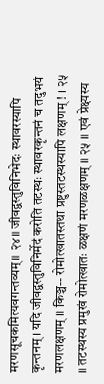मरणसूचकमित्यवगन्तव्यम्॥ २४॥ जीवद्वस्तुविनिभेदः स्थावरस्यापि कृन्तनम् । यदि जीवद्वस्तुविनिर्मेदं करोति तटस्थः स्थावरकृन्तनं च तदुभयं मरणलक्षणम् ॥ किञ्च-- रोमोत्खातस्तथा प्रष्टुस्तटस्थस्यापि लक्षणम् ! । २५ ॥ तटस्थस्य प्रमुखं रोमोत्खातः ळक्षणं मरणळक्षणम् ॥ २५ ॥ एवं प्रेक्ष्यस्य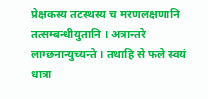प्रेक्षकस्य तटस्थस्य च मरणलक्षणानि तत्सम्बन्धीयुतानि । अत्रान्तरे लाग्छनान्युच्यन्ते । तथाहि से फले स्वयं धात्रा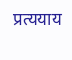प्रत्ययाय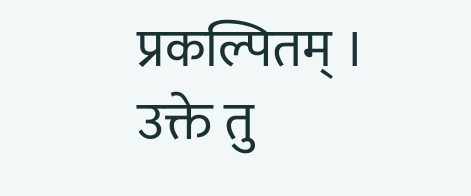प्रकल्पितम् । उक्ते तु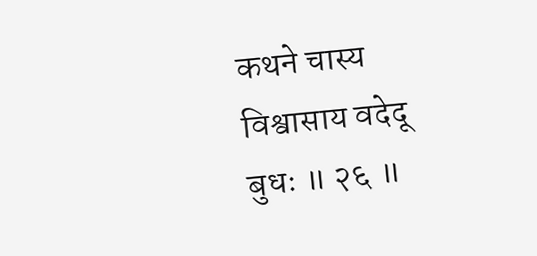कथने चास्य विश्वासाय वदेदू बुधः ॥ २६ ॥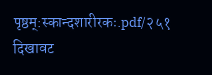पृष्ठम्:स्कान्दशारीरकः.pdf/२५१
दिखावट